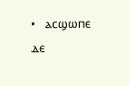•   ⲁⲥϣⲱⲡⲉ ⲇⲉ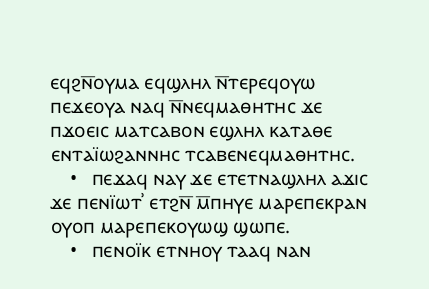ⲉϥϩⲛ̅ⲟⲩⲙⲁ ⲉϥϣⲗⲏⲗ ⲛ̅ⲧⲉⲣⲉϥⲟⲩⲱ ⲡⲉϫⲉⲟⲩⲁ ⲛⲁϥ ⲛ̅ⲛⲉϥⲙⲁⲑⲏⲧⲏⲥ ϫⲉ ⲡϫⲟⲉⲓⲥ ⲙⲁⲧⲥⲁⲃⲟⲛ ⲉϣⲗⲏⲗ ⲕⲁⲧⲁⲑⲉ ⲉⲛⲧⲁⲓ̈ⲱϩⲁⲛⲛⲏⲥ ⲧⲥⲁⲃⲉⲛⲉϥⲙⲁⲑⲏⲧⲏⲥ.
    •   ⲡⲉϫⲁϥ ⲛⲁⲩ ϫⲉ ⲉⲧⲉⲧⲛⲁϣⲗⲏⲗ ⲁϫⲓⲥ ϫⲉ ⲡⲉⲛⲓ̈ⲱⲧʾ ⲉⲧϩⲛ̅ ⲙ̅ⲡⲏⲩⲉ ⲙⲁⲣⲉⲡⲉⲕⲣⲁⲛ ⲟⲩⲟⲡ ⲙⲁⲣⲉⲡⲉⲕⲟⲩⲱϣ ϣⲱⲡⲉ.
    •   ⲡⲉⲛⲟⲓ̈ⲕ ⲉⲧⲛⲏⲟⲩ ⲧⲁⲁϥ ⲛⲁⲛ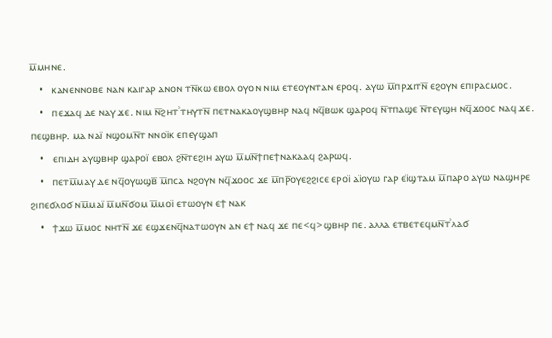ⲙ̅ⲙⲏⲛⲉ.
    •   ⲕⲁⲛⲉⲛⲛⲟⲃⲉ ⲛⲁⲛ ⲕⲁⲓⲅⲁⲣ ⲁⲛⲟⲛ ⲧⲛ̅ⲕⲱ ⲉⲃⲟⲗ ⲟⲩⲟⲛ ⲛⲓⲙ ⲉⲧⲉⲟⲩⲛⲧⲁⲛ ⲉⲣⲟϥ. ⲁⲩⲱ ⲙ̅ⲡⲣϫⲓⲧⲛ̅ ⲉϩⲟⲩⲛ ⲉⲡⲓⲣⲁⲥⲙⲟⲥ.
    •   ⲡⲉϫⲁϥ ⲇⲉ ⲛⲁⲩ ϫⲉ. ⲛⲓⲙ ⲛ̅ϩⲏⲧʾⲧⲏⲩⲧⲛ̅ ⲡⲉⲧⲛⲁⲕⲁⲟⲩϣⲃⲏⲣ ⲛⲁϥ ⲛϥ̅ⲃⲱⲕ ϣⲁⲣⲟϥ ⲛ̅ⲧⲡⲁϣⲉ ⲛ̅ⲧⲉⲩϣⲏ ⲛϥ̅ϫⲟⲟⲥ ⲛⲁϥ ϫⲉ. ⲡⲉϣⲃⲏⲣ. ⲙⲁ ⲛⲁⲓ̈ ⲛϣⲟⲙⲛ̅ⲧ ⲛⲛⲟⲓ̈ⲕ ⲉⲡⲉⲩϣⲁⲡ
    •   ⲉⲡⲓⲇⲏ ⲁⲩϣⲃⲏⲣ ϣⲁⲣⲟⲓ̈ ⲉⲃⲟⲗ ϩⲛ̅ⲧⲉϩⲓⲏ ⲁⲩⲱ ⲙ̅ⲙⲛ̅ϯⲡⲉϯⲛⲁⲕⲁⲁϥ ϩⲁⲣⲱϥ.
    •   ⲡⲉⲧⲙ̅ⲙⲁⲩ ⲇⲉ ⲛϥ̅ⲟⲩⲱϣⲃ̅ ⲙ̅ⲡⲥⲁ ⲛϩⲟⲩⲛ ⲛϥ̅ϫⲟⲟⲥ ϫⲉ ⲙ̅ⲡⲣ̅ⲟⲩⲉϩϩⲓⲥⲉ ⲉⲣⲟⲓ̈ ⲁⲓ̈ⲟⲩⲱ ⲅⲁⲣ ⲉⲓ̈ϣⲧⲁⲙ ⲙ̅ⲡⲁⲣⲟ ⲁⲩⲱ ⲛⲁϣⲏⲣⲉ ϩⲓⲡⲉϭⲗⲟϭ ⲛⲙ̅ⲙⲁⲓ̈ ⲙ̅ⲙⲛ̅ϭⲟⲙ ⲙ̅ⲙⲟⲓ̈ ⲉⲧⲱⲟⲩⲛ ⲉϯ ⲛⲁⲕ
    •   ϯϫⲱ ⲙ̅ⲙⲟⲥ ⲛⲏⲧⲛ̅ ϫⲉ ⲉϣϫⲉⲛϥ̅ⲛⲁⲧⲱⲟⲩⲛ ⲁⲛ ⲉϯ ⲛⲁϥ ϫⲉ ⲡⲉ<ϥ>ϣⲃⲏⲣ ⲡⲉ. ⲁⲗⲗⲁ ⲉⲧⲃⲉⲧⲉϥⲙⲛ̅ⲧʾⲗⲁϭ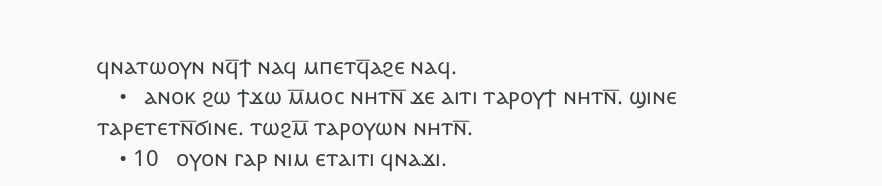ϥⲛⲁⲧⲱⲟⲩⲛ ⲛϥ̅ϯ ⲛⲁϥ ⲙⲡⲉⲧϥ̅ⲁϩⲉ ⲛⲁϥ.
    •   ⲁⲛⲟⲕ ϩⲱ ϯϫⲱ ⲙ̅ⲙⲟⲥ ⲛⲏⲧⲛ̅ ϫⲉ ⲁⲓⲧⲓ ⲧⲁⲣⲟⲩϯ ⲛⲏⲧⲛ̅. ϣⲓⲛⲉ ⲧⲁⲣⲉⲧⲉⲧⲛ̅ϭⲓⲛⲉ. ⲧⲱϩⲙ̅ ⲧⲁⲣⲟⲩⲱⲛ ⲛⲏⲧⲛ̅.
    • 10   ⲟⲩⲟⲛ ⲅⲁⲣ ⲛⲓⲙ ⲉⲧⲁⲓⲧⲓ ϥⲛⲁϫⲓ.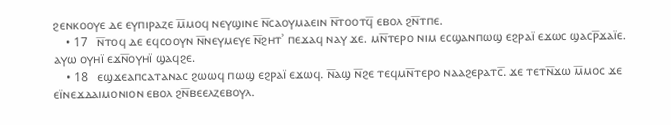ϩⲉⲛⲕⲟⲟⲩⲉ ⲇⲉ ⲉⲩⲡⲓⲣⲁⲍⲉ ⲙ̅ⲙⲟϥ ⲛⲉⲩϣⲓⲛⲉ ⲛ̅ⲥⲁⲟⲩⲙⲁⲉⲓⲛ ⲛ̅ⲧⲟⲟⲧϥ̅ ⲉⲃⲟⲗ ϩⲛ̅ⲧⲡⲉ.
    • 17   ⲛ̅ⲧⲟϥ ⲇⲉ ⲉϥⲥⲟⲟⲩⲛ ⲛ̅ⲛⲉⲩⲙⲉⲩⲉ ⲛ̅ϩⲏⲧʾ ⲡⲉϫⲁϥ ⲛⲁⲩ ϫⲉ. ⲙⲛ̅ⲧⲉⲣⲟ ⲛⲓⲙ ⲉⲥϣⲁⲛⲡⲱϣ ⲉϩⲣⲁⲓ̈ ⲉϫⲱⲥ ϣⲁⲥⲣ̅ϫⲁⲓ̈ⲉ. ⲁⲩⲱ ⲟⲩⲏⲓ̈ ⲉϫⲛ̅ⲟⲩⲏⲓ̈ ϣⲁϥϩⲉ.
    • 18   ⲉϣϫⲉⲁⲡⲥⲁⲧⲁⲛⲁⲥ ϩⲱⲱϥ ⲡⲱϣ ⲉϩⲣⲁⲓ̈ ⲉϫⲱϥ. ⲛ̅ⲁϣ ⲛ̅ϩⲉ ⲧⲉϥⲙⲛ̅ⲧⲉⲣⲟ ⲛⲁⲁϩⲉⲣⲁⲧⲥ̅. ϫⲉ ⲧⲉⲧⲛ̅ϫⲱ ⲙ̅ⲙⲟⲥ ϫⲉ ⲉⲓ̈ⲛⲉϫⲇⲁⲓⲙⲟⲛⲓⲟⲛ ⲉⲃⲟⲗ ϩⲛ̅ⲃⲉⲉⲗⲍⲉⲃⲟⲩⲗ.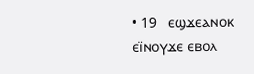• 19   ⲉϣϫⲉⲁⲛⲟⲕ ⲉⲓ̈ⲛⲟⲩϫⲉ ⲉⲃⲟⲗ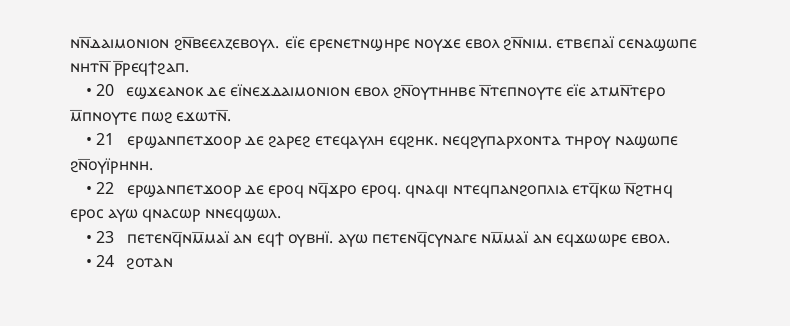ⲛⲛ̅ⲇⲁⲓⲙⲟⲛⲓⲟⲛ ϩⲛ̅ⲃⲉⲉⲗⲍⲉⲃⲟⲩⲗ. ⲉⲓ̈ⲉ ⲉⲣⲉⲛⲉⲧⲛϣⲏⲣⲉ ⲛⲟⲩϫⲉ ⲉⲃⲟⲗ ϩⲛ̅ⲛⲓⲙ. ⲉⲧⲃⲉⲡⲁⲓ̈ ⲥⲉⲛⲁϣⲱⲡⲉ ⲛⲏⲧⲛ̅ ⲣ̅ⲣⲉϥϯϩⲁⲡ.
    • 20   ⲉϣϫⲉⲁⲛⲟⲕ ⲇⲉ ⲉⲓ̈ⲛⲉϫⲇⲁⲓⲙⲟⲛⲓⲟⲛ ⲉⲃⲟⲗ ϩⲛ̅ⲟⲩⲧⲏⲏⲃⲉ ⲛ̅ⲧⲉⲡⲛⲟⲩⲧⲉ ⲉⲓ̈ⲉ ⲁⲧⲙⲛ̅ⲧⲉⲣⲟ ⲙ̅ⲡⲛⲟⲩⲧⲉ ⲡⲱϩ ⲉϫⲱⲧⲛ̅.
    • 21   ⲉⲣϣⲁⲛⲡⲉⲧϫⲟⲟⲣ ⲇⲉ ϩⲁⲣⲉϩ ⲉⲧⲉϥⲁⲩⲗⲏ ⲉϥϩⲏⲕ. ⲛⲉϥϩⲩⲡⲁⲣⲭⲟⲛⲧⲁ ⲧⲏⲣⲟⲩ ⲛⲁϣⲱⲡⲉ ϩⲛ̅ⲟⲩⲓ̈ⲣⲏⲛⲏ.
    • 22   ⲉⲣϣⲁⲛⲡⲉⲧϫⲟⲟⲣ ⲇⲉ ⲉⲣⲟϥ ⲛϥ̅ϫⲣⲟ ⲉⲣⲟϥ. ϥⲛⲁϥⲓ ⲛⲧⲉϥⲡⲁⲛϩⲟⲡⲗⲓⲁ ⲉⲧϥ̅ⲕⲱ ⲛ̅ϩⲧⲏϥ ⲉⲣⲟⲥ ⲁⲩⲱ ϥⲛⲁⲥⲱⲣ ⲛⲛⲉϥϣⲱⲗ.
    • 23   ⲡⲉⲧⲉⲛϥ̅ⲛⲙ̅ⲙⲁⲓ̈ ⲁⲛ ⲉϥϯ ⲟⲩⲃⲏⲓ̈. ⲁⲩⲱ ⲡⲉⲧⲉⲛϥ̅ⲥⲩⲛⲁⲅⲉ ⲛⲙ̅ⲙⲁⲓ̈ ⲁⲛ ⲉϥϫⲱⲱⲣⲉ ⲉⲃⲟⲗ.
    • 24   ϩⲟⲧⲁⲛ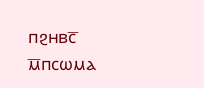ⲡϩⲏⲃⲥ̅ ⲙ̅ⲡⲥⲱⲙⲁ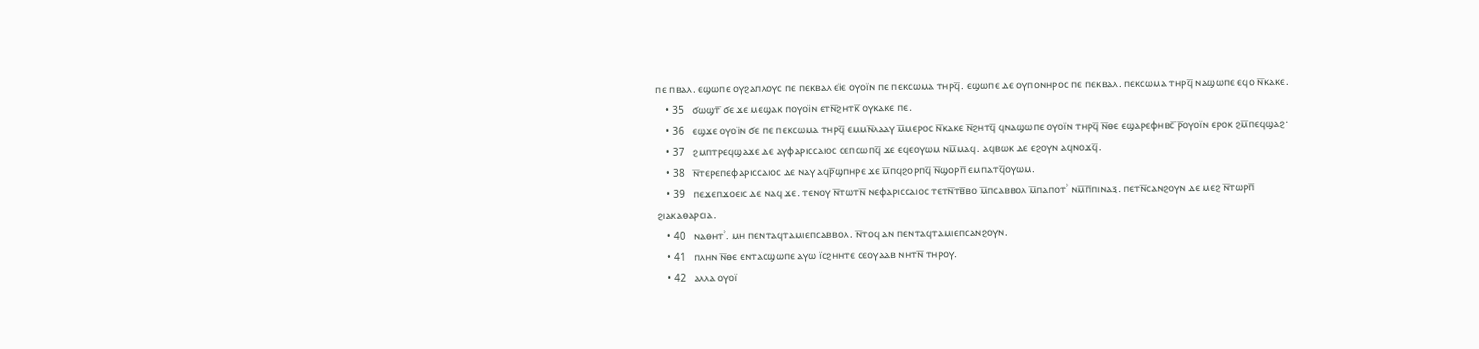ⲡⲉ ⲡⲃⲁⲗ. ⲉϣⲱⲡⲉ ⲟⲩϩⲁⲡⲗⲟⲩⲥ ⲡⲉ ⲡⲉⲕⲃⲁⲗ ⲉⲓ̈ⲉ ⲟⲩⲟⲓ̈ⲛ ⲡⲉ ⲡⲉⲕⲥⲱⲙⲁ ⲧⲏⲣϥ̅. ⲉϣⲱⲡⲉ ⲇⲉ ⲟⲩⲡⲟⲛⲏⲣⲟⲥ ⲡⲉ ⲡⲉⲕⲃⲁⲗ. ⲡⲉⲕⲥⲱⲙⲁ ⲧⲏⲣϥ̅ ⲛⲁϣⲱⲡⲉ ⲉϥⲟ ⲛ̅ⲕⲁⲕⲉ.
    • 35   ϭⲱϣⲧ̅ ϭⲉ ϫⲉ ⲙⲉϣⲁⲕ ⲡⲟⲩⲟⲓ̈ⲛ ⲉⲧⲛ̅ϩⲏⲧⲕ̅ ⲟⲩⲕⲁⲕⲉ ⲡⲉ.
    • 36   ⲉϣϫⲉ ⲟⲩⲟⲓ̈ⲛ ϭⲉ ⲡⲉ ⲡⲉⲕⲥⲱⲙⲁ ⲧⲏⲣϥ̅ ⲉⲙⲙⲛ̅ⲗⲁⲁⲩ ⲙ̅ⲙⲉⲣⲟⲥ ⲛ̅ⲕⲁⲕⲉ ⲛ̅ϩⲏⲧϥ̅ ϥⲛⲁϣⲱⲡⲉ ⲟⲩⲟⲓ̈ⲛ ⲧⲏⲣϥ̅ ⲛ̅ⲑⲉ ⲉϣⲁⲣⲉⲫⲏⲃⲥ̅ ⲣ̅ⲟⲩⲟⲓ̈ⲛ ⲉⲣⲟⲕ ϩⲙ̅ⲡⲉϥϣⲁϩ·
    • 37   ϩⲙⲡⲧⲣⲉϥϣⲁϫⲉ ⲇⲉ ⲁⲩⲫⲁⲣⲓⲥⲥⲁⲓⲟⲥ ⲥⲉⲡⲥⲱⲡϥ̅ ϫⲉ ⲉϥⲉⲟⲩⲱⲙ ⲛⲙ̅ⲙⲁϥ. ⲁϥⲃⲱⲕ ⲇⲉ ⲉϩⲟⲩⲛ ⲁϥⲛⲟϫϥ̅.
    • 38   ⲛ̅ⲧⲉⲣⲉⲡⲉⲫⲁⲣⲓⲥⲥⲁⲓⲟⲥ ⲇⲉ ⲛⲁⲩ ⲁϥⲣ̅ϣⲡⲏⲣⲉ ϫⲉ ⲙ̅ⲡϥϩⲟⲣⲡϥ̅ ⲛ̅ϣⲟⲣⲡ̅ ⲉⲙⲡⲁⲧϥ̅ⲟⲩⲱⲙ.
    • 39   ⲡⲉϫⲉⲡϫⲟⲉⲓⲥ ⲇⲉ ⲛⲁϥ ϫⲉ. ⲧⲉⲛⲟⲩ ⲛ̅ⲧⲱⲧⲛ̅ ⲛⲉⲫⲁⲣⲓⲥⲥⲁⲓⲟⲥ ⲧⲉⲧⲛ̅ⲧⲃ̅ⲃⲟ ⲙ̅ⲡⲥⲁⲃⲃⲟⲗ ⲙ̅ⲡⲁⲡⲟⲧʾ ⲛⲙ̅ⲡ̅ⲡⲓⲛⲁⲝ. ⲡⲉⲧⲛ̅ⲥⲁⲛϩⲟⲩⲛ ⲇⲉ ⲙⲉϩ ⲛ̅ⲧⲱⲣⲡ̅ ϩⲓⲁⲕⲁⲑⲁⲣⲥⲓⲁ.
    • 40   ⲛⲁⲑⲏⲧʾ. ⲙⲏ ⲡⲉⲛⲧⲁϥⲧⲁⲙⲓⲉⲡⲥⲁⲃⲃⲟⲗ. ⲛ̅ⲧⲟϥ ⲁⲛ ⲡⲉⲛⲧⲁϥⲧⲁⲙⲓⲉⲡⲥⲁⲛϩⲟⲩⲛ.
    • 41   ⲡⲗⲏⲛ ⲛ̅ⲑⲉ ⲉⲛⲧⲁⲥϣⲱⲡⲉ ⲁⲩⲱ ⲓ̈ⲥϩⲏⲏⲧⲉ ⲥⲉⲟⲩⲁⲁⲃ ⲛⲏⲧⲛ̅ ⲧⲏⲣⲟⲩ.
    • 42   ⲁⲗⲗⲁ ⲟⲩⲟⲓ̈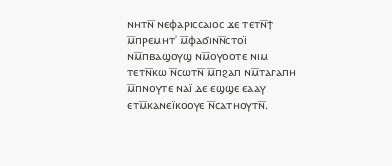ⲛⲏⲧⲛ̅ ⲛⲉⲫⲁⲣⲓⲥⲥⲁⲓⲟⲥ ϫⲉ ⲧⲉⲧⲛ̅ϯ ⲙ̅ⲡⲣⲉⲙⲏⲧʾ ⲙ̅ⲫⲁϭⲓⲛⲛ̅ⲥⲧⲟⲓ̈ ⲛⲙ̅ⲡⲃⲁϣⲟⲩϣ ⲛⲙ̅ⲟⲩⲟⲟⲧⲉ ⲛⲓⲙ ⲧⲉⲧⲛ̅ⲕⲱ ⲛ̅ⲥⲱⲧⲛ̅ ⲙ̅ⲡϩⲁⲡ ⲛⲙ̅ⲧⲁⲅⲁⲡⲏ ⲙ̅ⲡⲛⲟⲩⲧⲉ ⲛⲁⲓ̈ ⲇⲉ ⲉϣϣⲉ ⲉⲁⲁⲩ ⲉⲧⲙ̅ⲕⲁⲛⲉⲓ̈ⲕⲟⲟⲩⲉ ⲛ̅ⲥⲁⲧⲏⲟⲩⲧⲛ̅.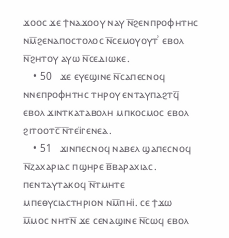ϫⲟⲟⲥ ϫⲉ ϯⲛⲁϫⲟⲟⲩ ⲛⲁⲩ ⲛ̅ϩⲉⲛⲡⲣⲟⲫⲏⲧⲏⲥ ⲛⲙ̅ϩⲉⲛⲁⲡⲟⲥⲧⲟⲗⲟⲥ ⲛ̅ⲥⲉⲙⲟⲩⲟⲩⲧʾ ⲉⲃⲟⲗ ⲛ̅ϩⲏⲧⲟⲩ ⲁⲩⲱ ⲛ̅ⲥⲉⲇⲓⲱⲕⲉ.
    • 50   ϫⲉ ⲉⲩⲉϣⲓⲛⲉ ⲛ̅ⲥⲁⲡⲉⲥⲛⲟϥ ⲛⲛⲉⲡⲣⲟⲫⲏⲧⲏⲥ ⲧⲏⲣⲟⲩ ⲉⲛⲧⲁⲩⲡⲁϩⲧϥ̅ ⲉⲃⲟⲗ ϫⲓⲛⲧⲕⲁⲧⲁⲃⲟⲗⲏ ⲙⲡⲕⲟⲥⲙⲟⲥ ⲉⲃⲟⲗ ϩⲓⲧⲟⲟⲧⲥ̅ ⲛ̅ⲧⲉⲓ̈ⲅⲉⲛⲉⲁ.
    • 51   ϫⲓⲛⲡⲉⲥⲛⲟϥ ⲛⲁⲃⲉⲗ ϣⲁⲡⲉⲥⲛⲟϥ ⲛ̅ⲍⲁⲭⲁⲣⲓⲁⲥ ⲡϣⲏⲣⲉ ⲃ̅ⲃⲁⲣⲁⲭⲓⲁⲥ. ⲡⲉⲛⲧⲁⲩⲧⲁⲕⲟϥ ⲛ̅ⲧⲙⲏⲧⲉ ⲙⲡⲉⲑⲩⲥⲓⲁⲥⲧⲏⲣⲓⲟⲛ ⲛⲙ̅ⲡⲏⲓ̈. ⲥⲉ ϯϫⲱ ⲙ̅ⲙⲟⲥ ⲛⲏⲧⲛ̅ ϫⲉ ⲥⲉⲛⲁϣⲓⲛⲉ ⲛ̅ⲥⲱϥ ⲉⲃⲟⲗ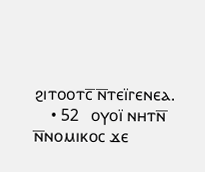ϩⲓⲧⲟⲟⲧⲥ̅ ⲛ̅ⲧⲉⲓ̈ⲅⲉⲛⲉⲁ.
    • 52   ⲟⲩⲟⲓ̈ ⲛⲏⲧⲛ̅ ⲛ̅ⲛⲟⲙⲓⲕⲟⲥ ϫⲉ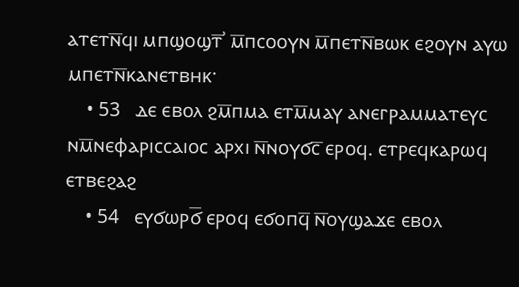ⲁⲧⲉⲧⲛ̅ϥⲓ ⲙⲡϣⲟϣⲧ̅ʾ ⲙ̅ⲡⲥⲟⲟⲩⲛ ⲙ̅ⲡⲉⲧⲛ̅ⲃⲱⲕ ⲉϩⲟⲩⲛ ⲁⲩⲱ ⲙⲡⲉⲧⲛ̅ⲕⲁⲛⲉⲧⲃⲏⲕ·
    • 53   ⲇⲉ ⲉⲃⲟⲗ ϩⲙ̅ⲡⲙⲁ ⲉⲧⲙ̅ⲙⲁⲩ ⲁⲛⲉⲅⲣⲁⲙⲙⲁⲧⲉⲩⲥ ⲛⲙ̅ⲛⲉⲫⲁⲣⲓⲥⲥⲁⲓⲟⲥ ⲁⲣⲭⲓ ⲛ̅ⲛⲟⲩϭⲥ̅ ⲉⲣⲟϥ. ⲉⲧⲣⲉϥⲕⲁⲣⲱϥ ⲉⲧⲃⲉϩⲁϩ
    • 54   ⲉⲩϭⲱⲣϭ̅ ⲉⲣⲟϥ ⲉϭⲟⲡϥ̅ ⲛ̅ⲟⲩϣⲁϫⲉ ⲉⲃⲟⲗ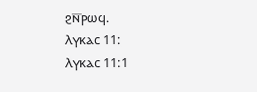ϩⲛ̅ⲣⲱϥ.
Ⲗⲩⲕⲁⲥ 11:
Ⲗⲩⲕⲁⲥ 11:1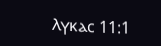Ⲗⲩⲕⲁⲥ 11:1